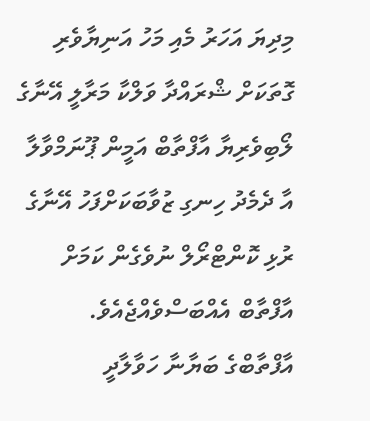މިދިޔަ އަހަރު މެއި މަހު އަނިޔާވެރި ގޮތަކަށް ޝްރައްދާ ވަލްކާ މަރާލީ އޭނާގެ ލޯބިވެރިޔާ އާފްތާބް އަމީން ޕޫނަމްވާލާ އާ ދެމެދު ހިނގި ޒުވާބަކަށްފަހު އޭނާގެ ރުޅި ކޮންޓްރޯލް ނުވެގެން ކަމަށް އާފްތާބް އެއްބަސްވެއްޖެއެވެ.
އާފްތާބްގެ ބަޔާނާ ހަވާލާދީ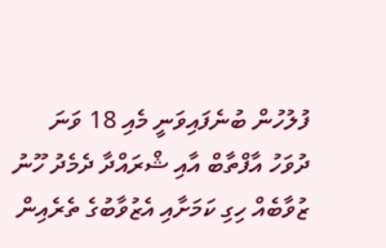ފުލުހުން ބުނެފައިވަނީ މެއި 18 ވަނަ ދުވަހު އާފްތާބް އާއި ޝްރައްދާ ދެމެދު ހޫނު ޒުވާބެއް ހިގި ކަމަށާއި އެޒުވާބުގެ ތެރެއިން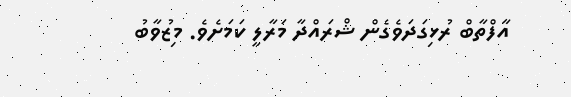އާފްތާބް ރުޅިގަދަވެގެން ޝްރައްދާ މަރާލީ ކަމަށެވެ. މިޒުވާބު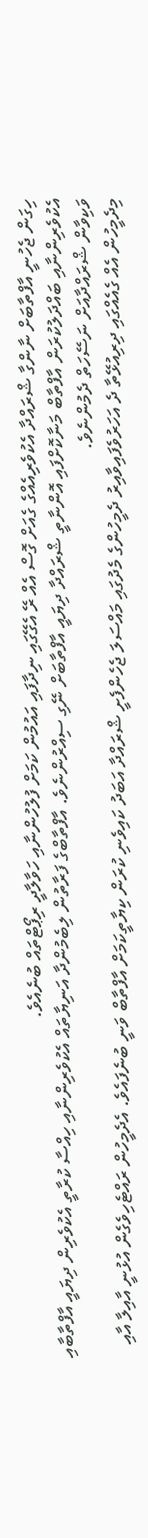ހިގަން ޖެހުނީ އާފްތާބަށް ނާންގާ ޝްރައްދާ އެކުވެރިއެއްގެ ގެއަށް ގޮސް އެއް ރޭ އެގޭގައި ނިދާފައި އައުމުން ކަމަށް ފުލުހުންނާއި ހަވާލާދީ ރިޕޯޓްތައް ބުނެއެވެ.
އެކުވެރިންނާއި ބައްދަލުކުރަން އާފްތާބް މަނާކޮށްފައި އޮންނާތީ ޝްރައްދާ ދިޔައީ އާފްތާބަށް ނޭގި ސިއްރުންނެވެ. އާފްތާބްގެ ފަރާތުން ލިބެމުންދާ އަނިޔާތައް އެކުވެރިންނާއި ހިއްސާ ކުރާތީ އެކުވެރިން ދިޔައީ އާފްތާބާއި ވަކިވާން ޝްރައްދާއަށް ނަސޭހަތް ދެމުންނެވެ.
މިދެމީހުން އެއް ގެއެއްގައި ދިރިއުޅޭތާ ދެ އަހަރުވެފައިވާއިރު ދެމީހުންގެ މެދުގައި މައްސަލަ ޖެހެންފެށީ ޝްރައްދާ އަބަދު ކައިވެނި ކުރަން ކިޔާތީކަމަށް އާފްތާބް ވަނީ ބުނެފައެވެ. އެދެމީހުން ރައްޓެހިވެގެން އުޅުނީ އާއިލާ އާއި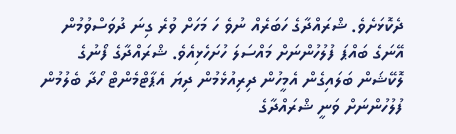ދެކޮޅަށެވެ. ޝްރައްދާގެ ހަބަރެއް ނުވެ ހަ މަހަށް ވުރެ ގިނަ ދުވަސްވުމުން އޭނަގެ ބައްޕަ ފުލުހުންނަށް މައްސަލަ ހުށަހެޅިއެވެ. ޝްރައްދާގެ ފޯނުގެ ލޮކޭޝަން ބަލައިގެން އެމީހުން ދިރިއުޅެމުން ދިޔަ އެޕާޓްމެންޓް ހޯދާ ބެލުމުން ފުލުހުންނަށް ވަނީ ޝްރައްދާގެ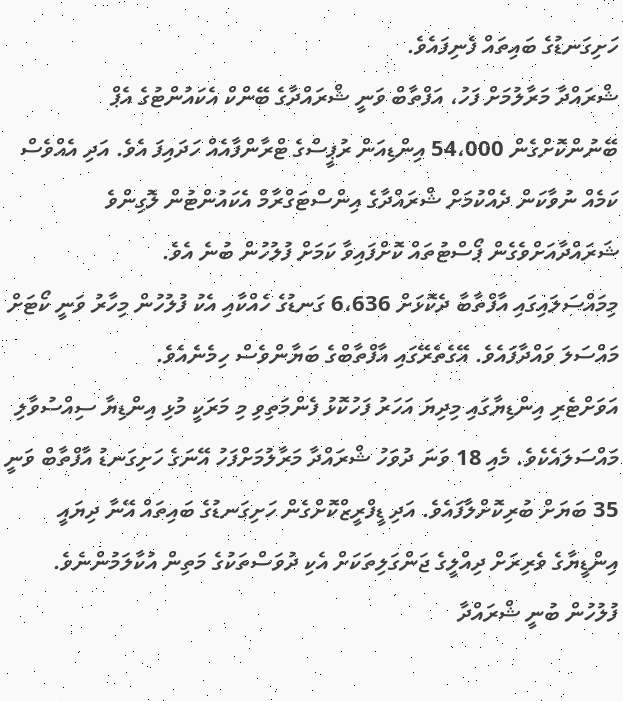ހަށިގަނޑުގެ ބައިތައް ފެނިފައެވެ.
ޝްރައްދާ މަރާލުމަށް ފަހު، އަފްތާބް ވަނީ ޝްރައްދާގެ ބޭންކް އެކައުންޓުގެ އެޕް ބޭނުންކޮށްގެން 54،000 އިންޑިއަން ރުޕީސްގެ ޓްރާންފާއެއް ހަދައިފަ އެވެ. އަދި އެއްވެސް ކަމެއް ނުވާކަން ދެއްކުމަށް ޝްރައްދާގެ އިންސްޓަގްރާމް އެކައުންޓުން ލޮގިންވެ ޝަރައްދާއަށްވެގެން ޕޯސްޓުތައް ކޮށްފައިވާ ކަމަށް ފުލުހުން ބުނެ އެވެ.
މިމައްސަލައިގައި އާފްތާބާ ދެކޮޅަށް 6،636 ގަނޑުގެ ހެއްކާއި އެކު ފުލުހުން މިހާރު ވަނީ ކޯޓަށް މައްސަލަ ވައްދާފައެވެ. އޭގެތެރޭގައި އާފްތާބްގެ ބަޔާންވެސް ހިމެނެއެވެ.
އަވަށްޓެރި އިންޑިޔާގައި މިދިޔަ އަހަރު ފަހުކޮޅު ފެންމަތިވި މި މަރަކީ މުޅި އިންޑިޔާ ސިއްސުވާލި މައްސަލައެކެވެ. މެއި 18 ވަނަ ދުވަހު ޝްރައްދާ މަރާލުމަށްފަހު އޭނަގެ ހަށިގަނޑު އާފްތާބް ވަނީ 35 ބަޔަށް ބުރިކޮށްލާފައެވެ. އަދި ޑީފްރީޒްކޮށްގެން ހަށިގަނޑުގެ ބައިތައް އޭނާ ދިޔައީ އިންޑީޔާގެ ވެރިރަށް ދިއްލީގެ ޖަންގަލިތަކަށް އެކި ދުވަސްތަކުގެ މަތިން އުކާލަމުންނެވެ.
ފުލުހުން ބުނީ ޝްރައްދާ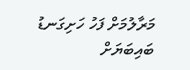މަރާލުމަށް ފަހު ހަށިގަނޑު ބައިބަޔަށް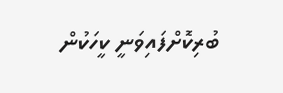ބުރިކޮށްފައިވަނީ ކީހަކުން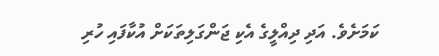ކަމަށެވެ. އަދި ދިއްލީގެ އެކި ޖަންގަލިތަކަށް އުކާފައި ހުރި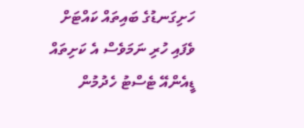ހަށިގަނޑުގެ ބައިތައް ކައްޓަށް ވެފައި ހުރި ނަމަވެސް އެ ކަށިތައް ޑީއެންއޭ ޓެސްޓު ހެދުމުން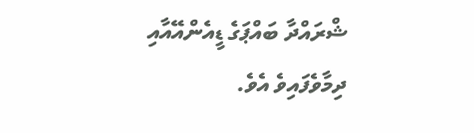ޝްރައްދާ ބައްޕަގެ ޑީއެންއޭއާއި ދިމާވެފައިވެ އެވެ.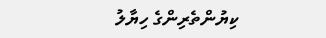ކިޔުންތެރިންގެ ހިޔާލު